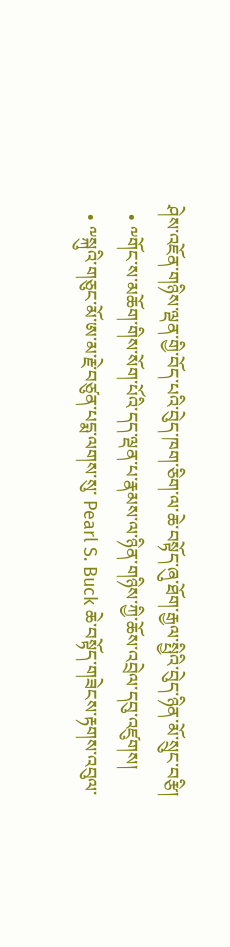ཤེས་འཇོན་གཉིས་ལྡན་གྱི་བོད་པའི་བེུད་ཁག་ཅིག་ལ་ཆེ་བསྟོད་ཞུ་ཐོག་རྒྱལ་སྤྱིའི་བེུད་ཉིན་མོ་སྲུང་བརྩི།
  • ༸གོང་ས་མཆོག་གིས་སོག་པོའི་དད་ལྡན་པ་རྣམས་ལ་ཉིན་གཉིས་ཀྱི་ཆོས་འབྲེལ་དབུ་འཛུགས།
  • ༸སྐུའི་གཅུང་མོ་ཨ་མ་རྗེ་བཙུན་པདྨ་ལགས་སུ་ Pearl S. Buck ཆེ་བསྟོད་གཟེངས་རྟགས་འབུལ་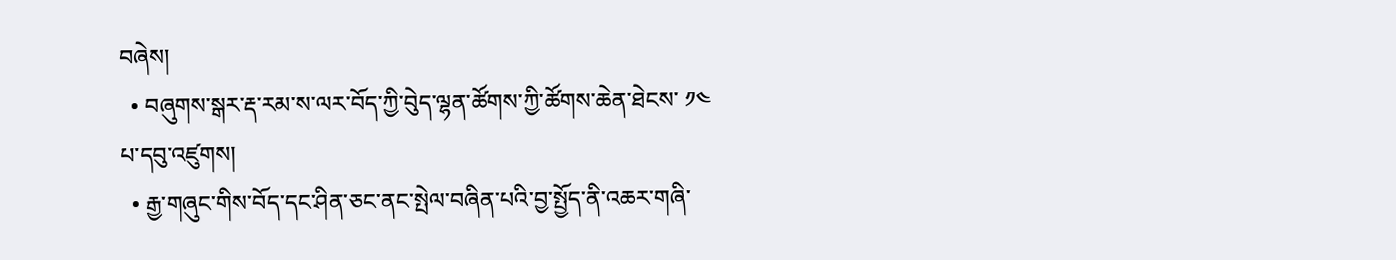བཞེས།
  • བཞུགས་སྒར་རྡ་རམ་ས་ལར་བོད་ཀྱི་བེུད་ལྷན་ཚོགས་ཀྱི་ཚོགས་ཆེན་ཐེངས་ ༡༤ པ་དབུ་འཛུགས།
  • རྒྱ་གཞུང་གིས་བོད་དང་ཤིན་ཅང་ནང་སྤེལ་བཞིན་པའི་བྱ་སྤྱོད་ནི་འཆར་གཞི་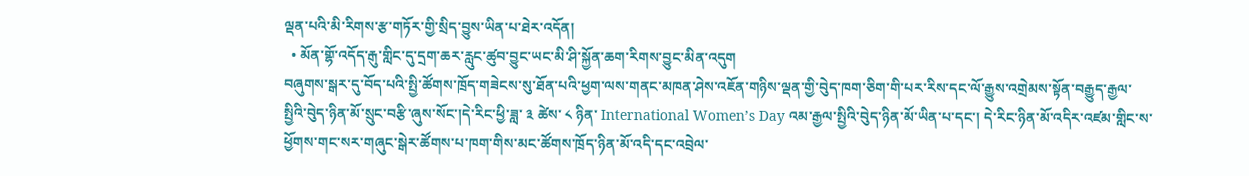ལྡན་པའི་མི་རིགས་རྩ་གཏོར་གྱི་སྲིད་བྱུས་ཡིན་པ་ཐེར་འདོན།
  • མོན་གྷོ་འདོད་རྒུ་གླིང་དུ་དྲག་ཆར་རླུང་ཚུབ་བྱུང་ཡང་མི་ཤི་སྐྱོན་ཆག་རིགས་བྱུང་མིན་འདུག
བཞུགས་སྒར་དུ་བོད་པའི་སྤྱི་ཚོགས་ཁྲོད་གཟེངས་སུ་ཐོན་པའི་ཕྱག་ལས་གནང་མཁན་ཤེས་འཇོན་གཉིས་ལྡན་གྱི་བེུད་ཁག་ཅིག་གི་པར་རིས་དང་ལོ་རྒྱུས་འགྲེམས་སྟོན་བརྒྱུད་རྒྱལ་སྤྱིའི་བེུད་ཉིན་མོ་སྲུང་བརྩི་ཞུས་སོང་།དེ་རིང་ཕྱི་ཟླ་ ༣ ཚེས་ ༨ ཉིན་ International Women’s Day འམ་རྒྱལ་སྤྱིའི་བེུད་ཉིན་མོ་ཡིན་པ་དང་། དེ་རིང་ཉིན་མོ་འདིར་འཛམ་གླིང་ས་ཕྱོགས་གང་སར་གཞུང་སྒེར་ཚོགས་པ་ཁག་གིས་མང་ཚོགས་ཁྲོད་ཉིན་མོ་འདི་དང་འབྲེལ་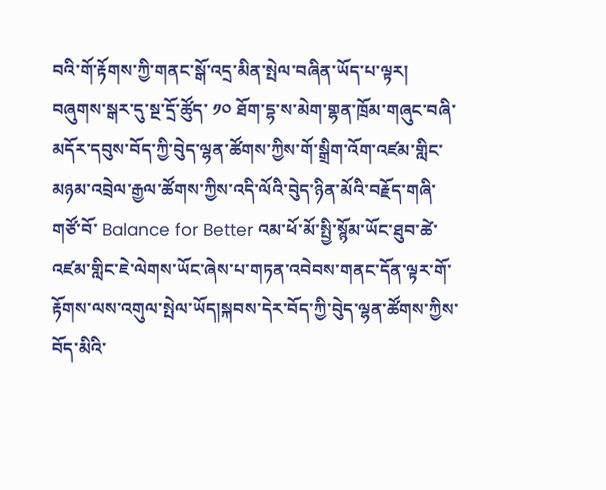བའི་གོ་རྟོགས་ཀྱི་གནང་སྒོ་འདྲ་མིན་སྤེལ་བཞིན་ཡོད་པ་ལྟར། བཞུགས་སྒར་དུ་སྔ་དྲོ་ཚོུད་ ༡༠ ཐོག་དྷ་ས་མེག་གྷན་ཁྲོམ་གཞུང་བཞི་མདོར་དབུས་བོད་ཀྱི་བེུད་ལྷན་ཚོགས་ཀྱིས་གོ་སྒྲིག་འོག་འཛམ་གླིང་མཉམ་འབྲེལ་རྒྱལ་ཚོགས་ཀྱིས་འདི་ལོའི་བེུད་ཉིན་མོའི་བརྗོད་གཞི་གཙོ་བོ་ Balance for Better འམ་ཕོ་མོ་སྤྱི་སྙོམ་ཡོང་ཐུབ་ཚེ་འཛམ་གླིང་ཇེ་ལེགས་ཡོང་ཞེས་པ་གཏན་འབེབས་གནང་དོན་ལྟར་གོ་རྟོགས་ལས་འགུལ་སྤེལ་ཡོད།སྐབས་དེར་བོད་ཀྱི་བེུད་ལྷན་ཚོགས་ཀྱིས་བོད་མིའི་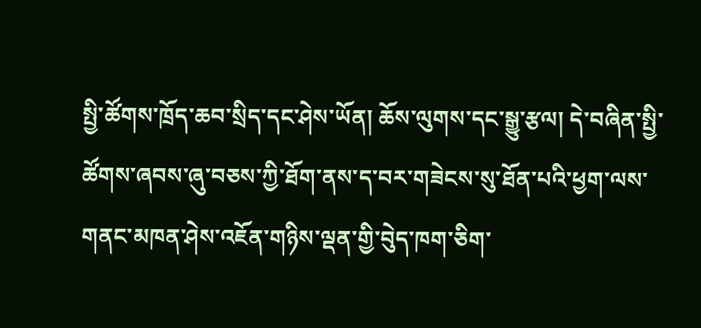སྤྱི་ཚོགས་ཁྲོད་ཆབ་སྲིད་དང་ཤེས་ཡོན། ཆོས་ལུགས་དང་སྒྱུ་རྩལ། དེ་བཞིན་སྤྱི་ཚོགས་ཞབས་ཞུ་བཅས་ཀྱི་ཐོག་ནས་ད་བར་གཟེངས་སུ་ཐོན་པའི་ཕྱག་ལས་གནང་མཁན་ཤེས་འཇོན་གཉིས་ལྡན་གྱི་བེུད་ཁག་ཅིག་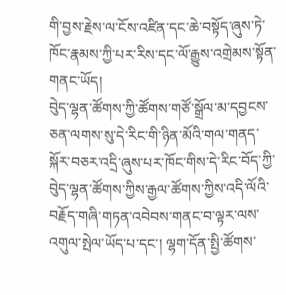གི་བྱས་རྗེས་ལ་ངོས་འཛིན་དང་ཆེ་བསྟོད་ཞུས་ཏེ་ཁོང་རྣམས་ཀྱི་པར་རིས་དང་ལོ་རྒྱུས་འགྲེམས་སྟོན་གནང་ཡོད།
བེུད་ལྷན་ཚོགས་ཀྱི་ཚོགས་གཙོ་སྒྲོལ་མ་དབྱངས་ཅན་ལགས་སུ་དེ་རིང་གི་ཉིན་མོའི་གལ་གནད་སྐོར་བཅར་འདྲི་ཞུས་པར་ཁོང་གིས་དེ་རིང་བོད་ཀྱི་བེུད་ལྷན་ཚོགས་ཀྱིས་རྒྱལ་ཚོགས་ཀྱིས་འདི་ལོའི་བརྗོད་གཞི་གཏན་འབེབས་གནང་བ་ལྟར་ལས་འགུལ་སྤེལ་ཡོད་པ་དང་། ལྷག་དོན་སྤྱི་ཚོགས་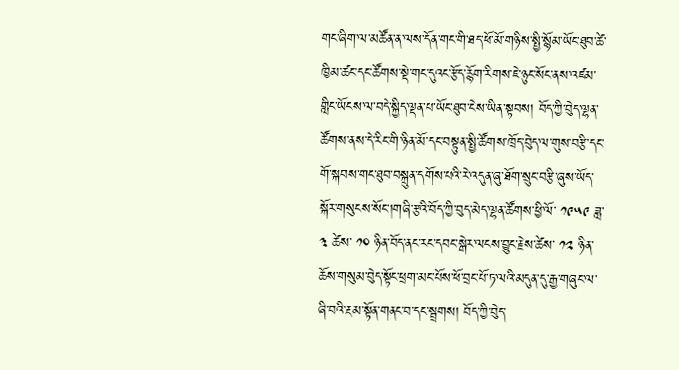གང་ཞིག་ལ་མཚོན་ན་ལས་དོན་གང་གི་ཐད་ཕོ་མོ་གཉིས་སྤྱི་སྙོམ་ཡོང་ཐུབ་ཚེ་ཁྱིམ་ཚང་དང་ཚོགས་སྡེ་གང་དུའང་རྩོད་རྙོག་རིགས་ཇེ་ཉུང་སོང་ནས་འཛམ་གླིང་ཡོངས་ལ་བདེ་སྐྱིད་ལྡན་པ་ཡོང་ཐུབ་ངེས་ཡིན་སྟབས། བོད་ཀྱི་བེུད་ལྷན་ཚོགས་ནས་དེ་རིང་གི་ཉིན་མོ་དང་བསྟུན་སྤྱི་ཚོགས་ཁྲོད་བེུད་ལ་གུས་བརྩི་དང་གོ་སྐབས་གང་ཐུབ་བསྐྲུན་དགོས་པའི་རེ་འདུན་ཞུ་ཐོག་སྲུང་བརྩི་ཞུས་ཡོད་སྐོར་གསུངས་སོང་།གཞི་རྩའི་བོད་ཀྱི་བུད་མེད་ལྷན་ཚོགས་ཕྱི་ལོ་ ༡༩༥༩ ཟླ་ ༣ ཚེས་ ༡༠ ཉིན་བོད་ནང་རང་དབང་སྒེར་ལངས་བྱུང་རྗེས་ཚེས་ ༡༢ ཉིན་ཆོས་གསུམ་བེུད་སྟོང་ཕྲག་མང་པོས་ཕོ་བྲང་པོ་ཏ་ལའི་མདུན་དུ་རྒྱ་གཞུང་ལ་ཞི་བའི་རྔམ་སྟོན་གནང་བ་དང་སྦྲགས། བོད་ཀྱི་བེུད་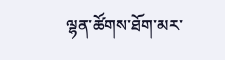ལྷན་ཚོགས་ཐོག་མར་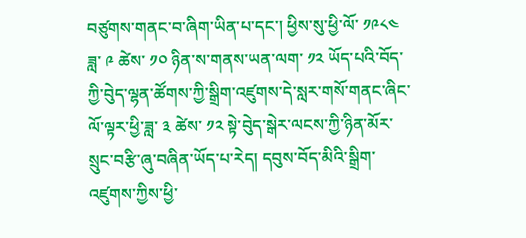བཙུགས་གནང་བ་ཞིག་ཡིན་པ་དང་། ཕྱིས་སུ་ཕྱི་ལོ་ ༡༩༨༤ ཟླ་ ༩ ཚེས་ ༡༠ ཉིན་ས་གནས་ཡན་ལག་ ༡༢ ཡོད་པའི་བོད་ཀྱི་བེུད་ལྷན་ཚོགས་ཀྱི་སྒྲིག་འཛུགས་དེ་སླར་གསོ་གནང་ཞིང་ལོ་ལྟར་ཕྱི་ཟླ་ ༣ ཚེས་ ༡༢ སྟེ་བེུད་སྒེར་ལངས་ཀྱི་ཉིན་མོར་སྲུང་བརྩི་ཞུ་བཞིན་ཡོད་པ་རེད། དབུས་བོད་མིའི་སྒྲིག་འཛུགས་ཀྱིས་ཕྱི་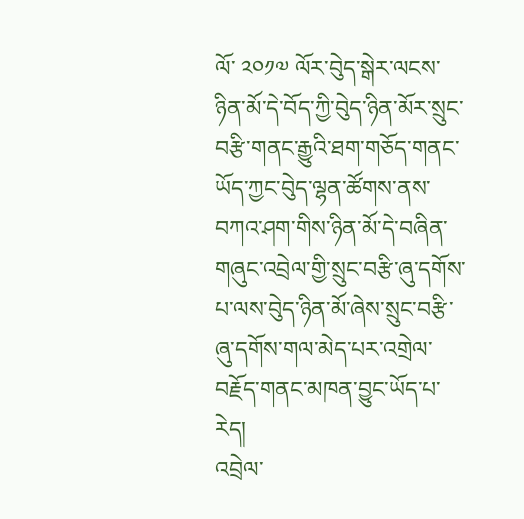ལོ་ ༢༠༡༧ ལོར་བེུད་སྒེར་ལངས་ཉིན་མོ་དེ་བོད་ཀྱི་བེུད་ཉིན་མོར་སྲུང་བརྩི་གནང་རྒྱུའི་ཐག་གཅོད་གནང་ཡོད་ཀྱང་བེུད་ལྷན་ཚོགས་ནས་བཀའ་ཤག་གིས་ཉིན་མོ་དེ་བཞིན་གཞུང་འབྲེལ་གྱི་སྲུང་བརྩི་ཞུ་དགོས་པ་ལས་བེུད་ཉིན་མོ་ཞེས་སྲུང་བརྩི་ཞུ་དགོས་གལ་མེད་པར་འགྲེལ་བརྗོད་གནང་མཁན་བྱུང་ཡོད་པ་རེད།
འབྲེལ་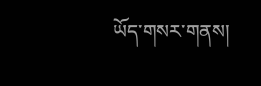ཡོད་གསར་གནས།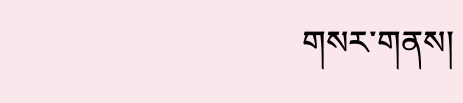གསར་གནས།